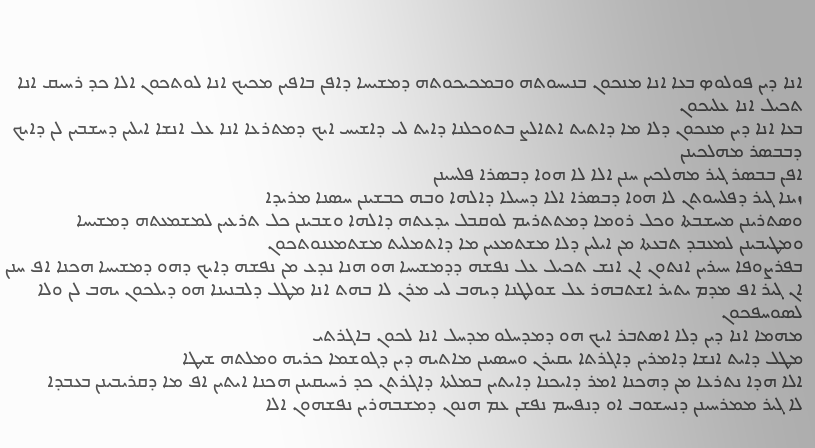ܐܢܐ ܕܝܢ ܦܘܠܘܤ ܒܥܐ ܐܢܐ ܡܢܟܘܢ ܒܢܝܚܘܬܗ ܘܒܡܟܝܟܘܬܗ ܕܡܫܝܚܐ ܕܐܦܢ ܒܐܦܝܢ ܡܟܝܟ ܐܢܐ ܠܘܬܟܘܢ ܐܠܐ ܟܕ ܪܚܝܩ ܐܢܐ ܬܟܝܠ ܐܢܐ ܥܠܝܟܘܢ
ܒܥܐ ܐܢܐ ܕܝܢ ܡܢܟܘܢ ܕܠܐ ܡܐ ܕܐܬܝܬ ܐܬܐܠܨ ܒܬܘܟܠܢܐ ܕܐܝܬ ܠܝ ܕܐܫܝܚ ܐܝܟ ܕܡܬܪܥܐ ܐܢܐ ܥܠ ܐܢܫܐ ܐܝܠܝܢ ܕܚܫܒܝܢ ܠܢ ܕܐܝܟ ܕܒܒܤܪ ܡܗܠܟܝܢܢ
ܐܦܢ ܒܒܤܪ ܓܝܪ ܡܗܠܟܝܢ ܚܢܢ ܐܠܐ ܠܐ ܗܘܐ ܕܒܤܪܐ ܦܠܚܝܢܢ
ܙܝܢܐ ܓܝܪ ܕܦܠܚܘܬܢ ܠܐ ܗܘܐ ܕܒܤܪܐ ܐܠܐ ܕܚܝܠܐ ܕܐܠܗܐ ܘܒܗ ܟܒܫܝܢܢ ܚܤܢܐ ܡܪܝܕܐ
ܘܤܬܪܝܢܢ ܡܚܫܒܬܐ ܘܟܠ ܪܘܡܐ ܕܡܬܬܪܝܡ ܠܘܩܒܠ ܝܕܥܬܗ ܕܐܠܗܐ ܘܫܒܝܢܢ ܟܠ ܬܪܥܝܢ ܠܡܫܡܥܬܗ ܕܡܫܝܚܐ
ܘܡܛܝܒܝܢܢ ܠܡܥܒܕ ܬܒܥܬܐ ܡܢ ܐܝܠܝܢ ܕܠܐ ܡܫܬܡܥܝܢ ܡܐ ܕܐܬܡܠܝܬ ܡܫܬܡܥܢܘܬܟܘܢ
ܒܦܪܨܘܦܐ ܚܝܪܝܢ ܐܢܬܘܢ ܐܢ ܐܢܫ ܬܟܝܠ ܥܠ ܢܦܫܗ ܕܕܡܫܝܚܐ ܗܘ ܗܢܐ ܢܕܥ ܡܢ ܢܦܫܗ ܕܐܝܟ ܕܗܘ ܕܡܫܝܚܐ ܗܟܢܐ ܐܦ ܚܢܢ
ܐܢ ܓܝܪ ܐܦ ܡܕܡ ܝܬܝܪ ܐܫܬܒܗܪ ܥܠ ܫܘܠܛܢܐ ܕܝܗܒ ܠܝ ܡܪܢ ܠܐ ܒܗܬ ܐܢܐ ܡܛܠ ܕܠܒܢܝܢܐ ܗܘ ܕܝܠܟܘܢ ܝܗܒ ܠܢ ܘܠܐ ܠܤܘܚܦܟܘܢ
ܡܗܡܐ ܐܢܐ ܕܝܢ ܕܠܐ ܐܤܬܒܪ ܐܝܟ ܗܘ ܕܡܕܚܠܘ ܡܕܚܠ ܐܢܐ ܠܟܘܢ ܒܐܓܪܬܝ
ܡܛܠ ܕܐܝܬ ܐܢܫܐ ܕܐܡܪܝܢ ܕܐܓܪܬܐ ܝܩܝܪܢ ܘܚܤܝܢܢ ܡܐܬܝܗ ܕܝܢ ܕܓܘܫܡܐ ܟܪܝܗ ܘܡܠܬܗ ܫܝܛܐ
ܐܠܐ ܗܕܐ ܢܬܪܥܐ ܡܢ ܕܗܟܢܐ ܐܡܪ ܕܐܝܟܢܐ ܕܐܝܬܝܢ ܒܡܠܬܐ ܕܐܓܪܬܢ ܟܕ ܪܚܝܩܝܢܢ ܗܟܢܐ ܐܝܬܝܢ ܐܦ ܡܐ ܕܩܪܝܒܝܢܢ ܒܥܒܕܐ
ܠܐ ܓܝܪ ܡܡܪܚܝܢܢ ܕܢܚܫܘܒ ܐܘ ܕܢܦܚܡ ܢܦܫܢ ܥܡ ܗܢܘܢ ܕܡܫܒܗܪܝܢ ܢܦܫܗܘܢ ܐܠܐ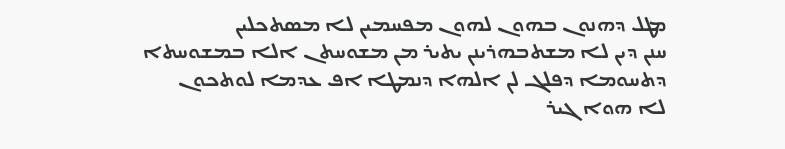ܡܛܠ ܕܗܢܘܢ ܒܗܘܢ ܠܗܘܢ ܡܦܚܡܝܢ ܠܐ ܡܤܬܟܠܝܢ
ܚܢܢ ܕܝܢ ܠܐ ܡܫܬܒܗܪܝܢܢ ܝܬܝܪ ܡܢ ܡܫܘܚܬܢ ܐܠܐ ܒܡܫܘܚܬܐ ܕܬܚܘܡܐ ܕܦܠܓ ܠܢ ܐܠܗܐ ܕܢܡܛܐ ܐܦ ܥܕܡܐ ܠܘܬܟܘܢ
ܠܐ ܗܘܐ ܓܝܪ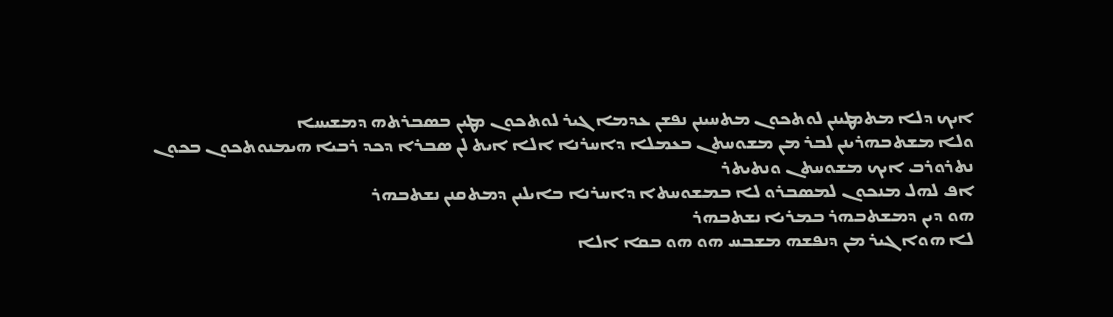ܐܝܟ ܕܠܐ ܡܬܡܛܝܢܢ ܠܘܬܟܘܢ ܡܬܚܝܢܢ ܢܦܫܢ ܥܕܡܐ ܓܝܪ ܠܘܬܟܘܢ ܡܛܝܢ ܒܤܒܪܬܗ ܕܡܫܝܚܐ
ܘܠܐ ܡܫܬܒܗܪܝܢܢ ܠܒܪ ܡܢ ܡܫܘܚܬܢ ܒܥܡܠܐ ܕܐܚܪܢܐ ܐܠܐ ܐܝܬ ܠܢ ܤܒܪܐ ܕܟܕ ܪܒܝܐ ܗܝܡܢܘܬܟܘܢ ܒܟܘܢ ܢܬܪܘܪܒ ܐܝܟ ܡܫܘܚܬܢ ܘܢܬܝܬܪ
ܐܦ ܠܗܠ ܡܢܟܘܢ ܠܡܤܒܪܘ ܠܐ ܒܡܫܘܚܬܐ ܕܐܚܪܢܐ ܒܐܝܠܝܢ ܕܡܬܩܢܢ ܢܫܬܒܗܪ
ܗܘ ܕܝܢ ܕܡܫܬܒܗܪ ܒܡܪܝܐ ܢܫܬܒܗܪ
ܠܐ ܗܘܐ ܓܝܪ ܡܢ ܕܢܦܫܗ ܡܫܒܚ ܗܘ ܗܘ ܒܩܐ ܐܠܐ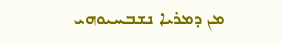ܡܢ ܕܡܪܝܐ ܢܫܒܚܝܘܗܝ